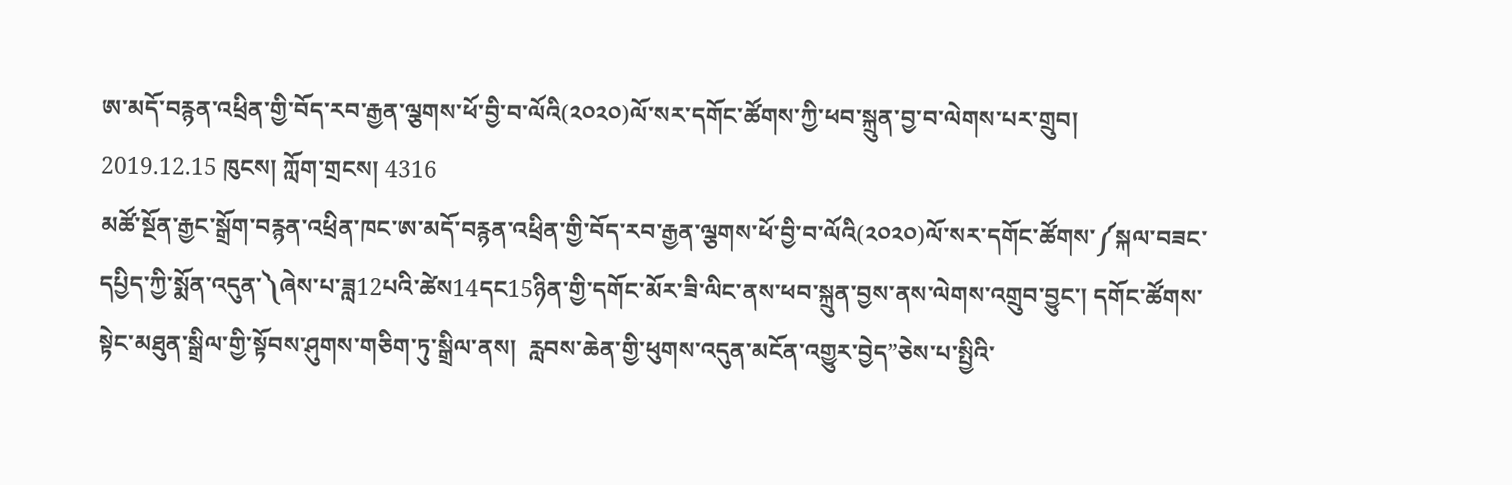ཨ་མདོ་བརྙན་འཕྲིན་གྱི་བོད་རབ་རྒྱན་ལྕགས་ཕོ་བྱི་བ་ལོའི(༢༠༢༠)ལོ་སར་དགོང་ཚོགས་ཀྱི་ཕབ་སྐྲུན་བྱ་བ་ལེགས་པར་གྲུབ།
2019.12.15 ཁུངས། ཀློག་གྲངས། 4316
མཚོ་སྔོན་རྒྱང་སྒྲོག་བརྙན་འཕྲིན་ཁང་ཨ་མདོ་བརྙན་འཕྲིན་གྱི་བོད་རབ་རྒྱན་ལྕགས་ཕོ་བྱི་བ་ལོའི(༢༠༢༠)ལོ་སར་དགོང་ཚོགས་༼སྐལ་བཟང་དཔྱིད་ཀྱི་སྨོན་འདུན་༽ཞེས་པ་ཟླ12པའི་ཚེས14དང15ཉིན་གྱི་དགོང་མོར་ཟི་ལིང་ནས་ཕབ་སྐྲུན་བྱས་ནས་ལེགས་འགྲུབ་བྱུང་། དགོང་ཚོགས་སྟེང་མཐུན་སྒྲིལ་གྱི་སྟོབས་ཤུགས་གཅིག་ཏུ་སྒྲིལ་ནས།  རླབས་ཆེན་གྱི་ཕུགས་འདུན་མངོན་འགྱུར་བྱེད”ཅེས་པ་སྤྱིའི་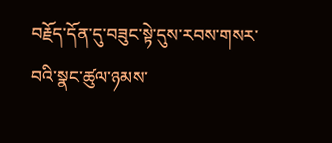བརྗོད་དོན་དུ་བཟུང་སྟེ་དུས་རབས་གསར་བའི་སྣང་ཚུལ་ཉམས་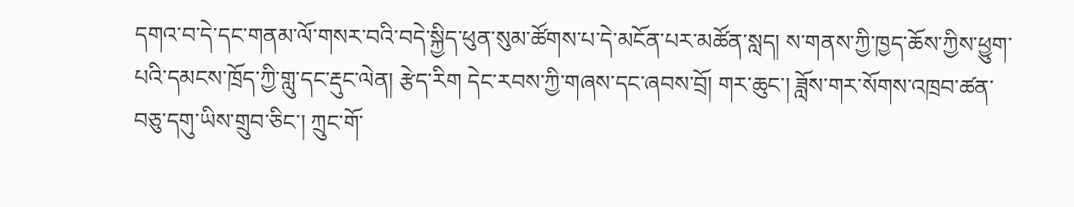དགའ་བ་དེ་དང་གནམ་ལོ་གསར་བའི་བདེ་སྐྱིད་ཕུན་སུམ་ཚོགས་པ་དེ་མངོན་པར་མཚོན་སླད། ས་གནས་ཀྱི་ཁྱད་ཆོས་ཀྱིས་ཕྱུག་པའི་དམངས་ཁྲོད་ཀྱི་གླུ་དང་རྡུང་ལེན། རྩེད་རིག དེང་རབས་ཀྱི་གཞས་དང་ཞབས་བྲོ། གར་ཆུང་། ཟློས་གར་སོགས་འཁྲབ་ཚན་བཅུ་དགུ་ཡིས་གྲུབ་ཅིང་། ཀྲུང་གོ་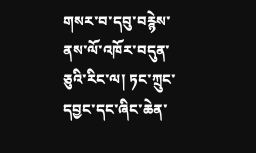གསར་བ་དབུ་བརྙེས་ནས་ལོ་འཁོར་བདུན་ཅུའི་རིང་ལ། ཏང་ཀྲུང་དབྱང་དང་ཞིང་ཆེན་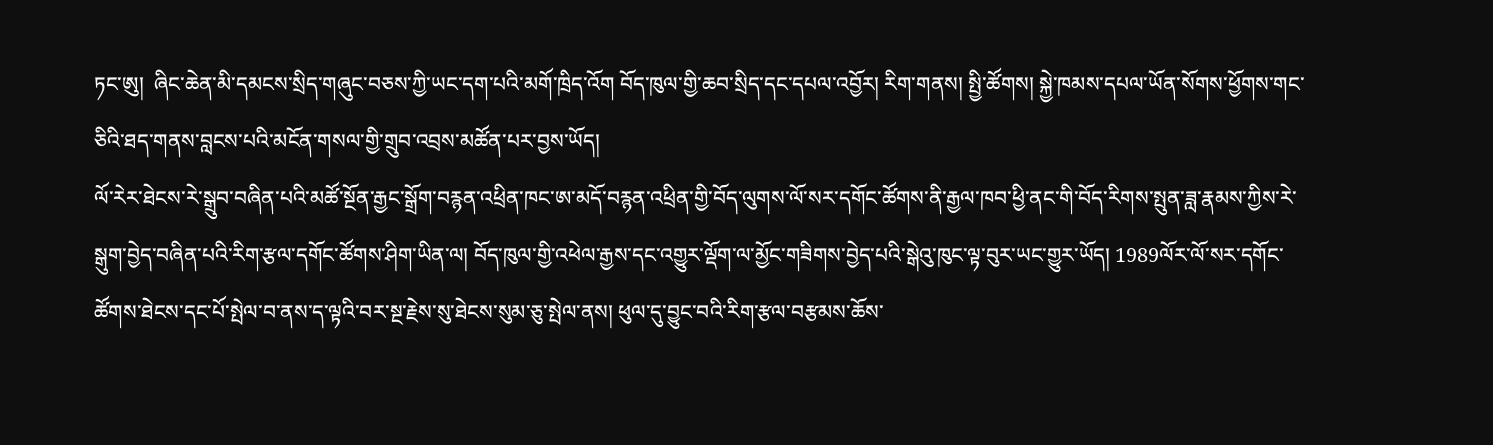ཏང་ཨུ།  ཞིང་ཆེན་མི་དམངས་སྲིད་གཞུང་བཅས་ཀྱི་ཡང་དག་པའི་མགོ་ཁྲིད་འོག བོད་ཁུལ་གྱི་ཆབ་སྲིད་དང་དཔལ་འབྱོར། རིག་གནས། སྤྱི་ཚོགས། སྐྱེ་ཁམས་དཔལ་ཡོན་སོགས་ཕྱོགས་གང་ཅིའི་ཐད་གནས་བླངས་པའི་མངོན་གསལ་གྱི་གྲུབ་འབྲས་མཚོན་པར་བྱས་ཡོད།
ལོ་རེར་ཐེངས་རེ་སྒྲུབ་བཞིན་པའི་མཚོ་སྔོན་རྒྱང་སྒྲོག་བརྙན་འཕྲིན་ཁང་ཨ་མདོ་བརྙན་འཕྲིན་གྱི་བོད་ལུགས་ལོ་སར་དགོང་ཚོགས་ནི་རྒྱལ་ཁབ་ཕྱི་ནང་གི་བོད་རིགས་སྤུན་ཟླ་རྣམས་ཀྱིས་རེ་སྒུག་བྱེད་བཞིན་པའི་རིག་རྩལ་དགོང་ཚོགས་ཤིག་ཡིན་ལ། བོད་ཁུལ་གྱི་འཕེལ་རྒྱས་དང་འགྱུར་ལྡོག་ལ་མྱོང་གཟིགས་བྱེད་པའི་སྒེའུ་ཁུང་ལྟ་བུར་ཡང་གྱུར་ཡོད། 1989ལོར་ལོ་སར་དགོང་ཚོགས་ཐེངས་དང་པོ་སྤེལ་བ་ནས་ད་ལྟའི་བར་སྔ་རྗེས་སུ་ཐེངས་སུམ་ཅུ་སྤེལ་ནས། ཕུལ་དུ་བྱུང་བའི་རིག་རྩལ་བརྩམས་ཆོས་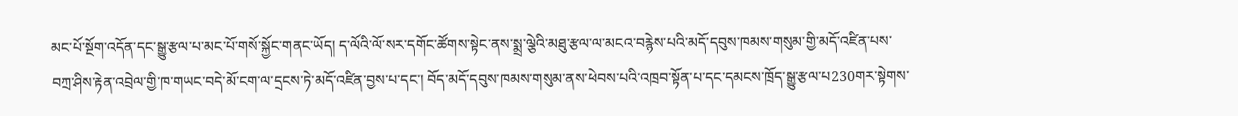མང་པོ་སྔོག་འདོན་དང་སྒྱུ་རྩལ་པ་མང་པོ་གསོ་སྐྱོང་གནང་ཡོད། ད་ལོའི་ལོ་སར་དགོང་ཚོགས་སྟེང་ནས་སྨྲ་ལྕེའི་མཐུ་རྩལ་ལ་མངའ་བརྙེས་པའི་མདོ་དབུས་ཁམས་གསུམ་གྱི་མདོ་འཛིན་པས་བཀྲ་ཤིས་རྟེན་འབྲེལ་གྱི་ཁ་གཡང་བདེ་མོ་ངག་ལ་དྲངས་ཏེ་མདོ་འཛིན་བྱས་པ་དང་། བོད་མདོ་དབུས་ཁམས་གསུམ་ནས་ཕེབས་པའི་འཁྲབ་སྟོན་པ་དང་དམངས་ཁྲོད་སྒྱུ་རྩལ་པ230གར་སྟེགས་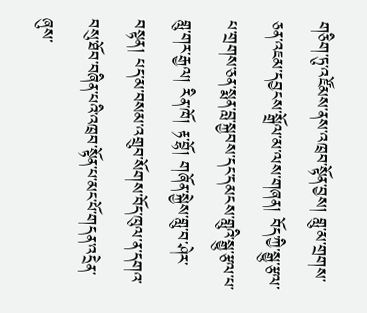གཅིག་ཏུ་འཛོམས་ནས་འཁྲབ་སྟོན་བྱས། གླུ་མ་གྲགས་ཅན་འཇམ་དབྱངས་སྒྲོལ་མ་ལས་གཞན། བོད་ཀྱི་སྒྱུ་རྩལ་པ་གྲགས་ཅན་སྨན་བླ་སྐྱབས་དང་དམངས་གླུའི་སྒྱུ་རྩལ་པ་གླུ་གར་རྒྱལ། རིན་ཁོ། རྟ་བྷོ། གཞོན་སྐྱེས་གླུ་བ་ཤེར་བསྟན། པད་མ་བསམ་འགྲུབ་སོགས་བོད་ཁུལ་ན་དགའ་བསུ་ཐོབ་བཞིན་པའི་འཁྲབ་སྟོན་པ་མང་པོ་གདན་འདྲེན་ཞུས་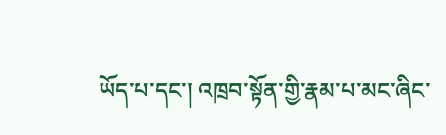ཡོད་པ་དང་། འཁྲབ་སྟོན་གྱི་རྣམ་པ་མང་ཞིང་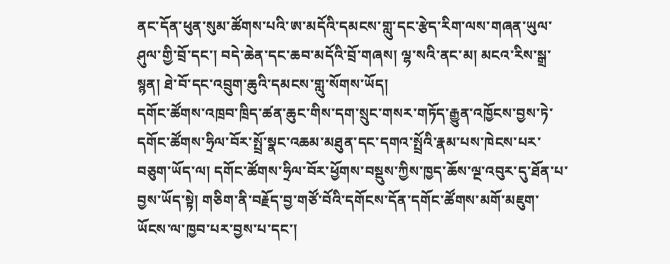ནང་དོན་ཕུན་སུམ་ཚོགས་པའི་ཨ་མདོའི་དམངས་གླུ་དང་རྩེད་རིག་ལས་གཞན་ཡུལ་ཤུལ་གྱི་བྲོ་དང་། བདེ་ཆེན་དང་ཆབ་མདོའི་བྲོ་གཞས། ལྷ་སའི་ནང་མ། མངའ་རིས་སྒྲ་སྙན། ཐེ་བོ་དང་འབྲུག་ཆུའི་དམངས་གླུ་སོགས་ཡོད།
དགོང་ཚོགས་འཁྲབ་ཁྲིད་ཚན་ཆུང་གིས་དག་སྲུང་གསར་གཏོད་རྒྱུན་འཁྱོངས་བྱས་ཏེ་དགོང་ཚོགས་ཧྲིལ་བོར་སྤྲོ་སྣང་འཆམ་མཐུན་དང་དགའ་སྤྲོའི་རྣམ་པས་ཁེངས་པར་བཅུག་ཡོད་ལ། དགོང་ཚོགས་ཧྲིལ་བོར་ཕྱོགས་བསྡུས་ཀྱིས་ཁྱད་ཆོས་ལྔ་འབུར་དུ་ཐོན་པ་བྱས་ཡོད་སྟེ། གཅིག་ནི་བརྗོད་བྱ་གཙོ་བོའི་དགོངས་དོན་དགོང་ཚོགས་མགོ་མཇུག་ཡོངས་ལ་ཁྱབ་པར་བྱས་པ་དང་།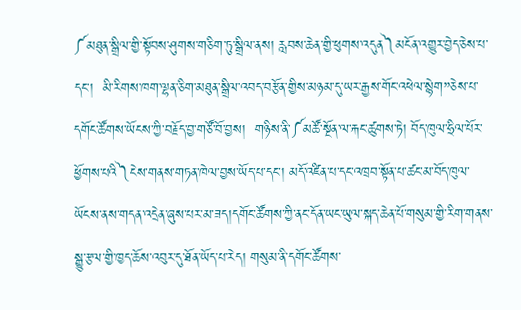༼མཐུན་སྒྲིལ་གྱི་སྟོབས་ཤུགས་གཅིག་ཏུ་སྒྲིལ་ནས། རླབས་ཆེན་གྱི་ཕུགས་འདུན༽མངོན་འགྱུར་བྱེད་ཅེས་པ་དང་།  མི་རིགས་ཁག་ལྷན་ཅིག་མཐུན་སྒྲིལ་འབད་བརྩོན་གྱིས་མཉམ་དུ་ཡར་རྒྱས་གོང་འཕེལ་སྙེག”ཅེས་པ་དགོང་ཚོགས་ཡོངས་ཀྱི་བརྗོད་བྱ་གཙོ་བོ་བྱས།  གཉིས་ནི་༼མཚོ་སྔོན་ལ་རྐང་ཚུགས་ཏེ། བོད་ཁུལ་ཧྲིལ་པོར་ཕྱོགས་པའི༽ངེས་གནས་གཏན་ཁེལ་བྱས་ཡོད་པ་དང་། མདོ་འཛིན་པ་དང་འཁྲབ་སྟོན་པ་ཚང་མ་བོད་ཁུལ་ཡོངས་ནས་གདན་འདྲེན་ཞུས་པར་མ་ཟད།དགོང་ཚོགས་ཀྱི་ནང་དོན་ཡང་ཡུལ་སྐད་ཆེན་པོ་གསུམ་གྱི་རིག་གནས་སྒྱུ་རྩལ་གྱི་ཁྱད་ཆོས་འབུར་དུ་ཐོན་ཡོད་པ་རེད། གསུམ་ནི་དགོང་ཚོགས་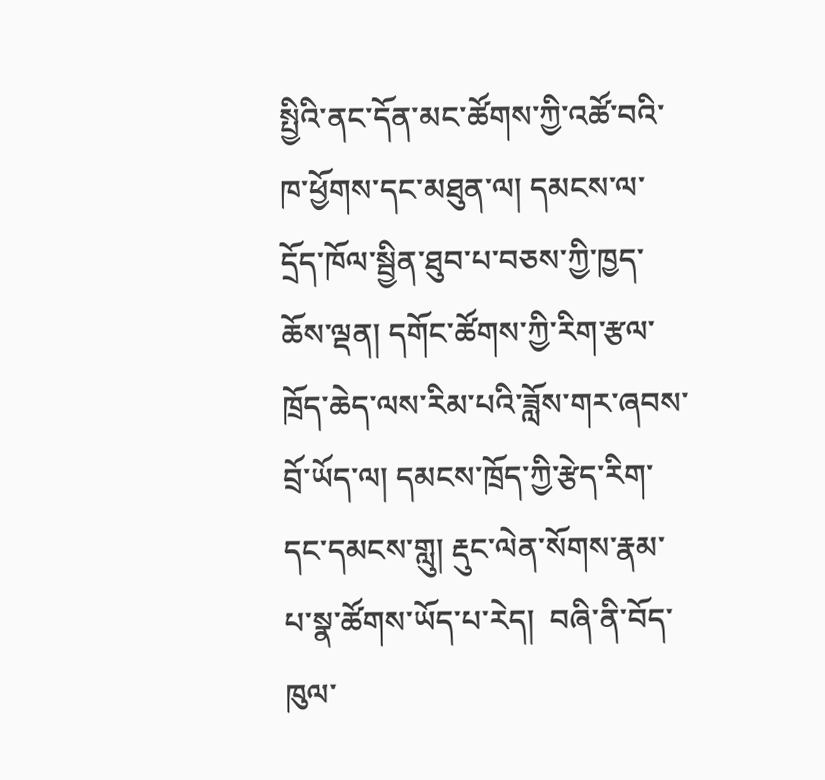སྤྱིའི་ནང་དོན་མང་ཚོགས་ཀྱི་འཚོ་བའི་ཁ་ཕྱོགས་དང་མཐུན་ལ། དམངས་ལ་དྲོད་ཁོལ་སྦྱིན་ཐུབ་པ་བཅས་ཀྱི་ཁྱད་ཆོས་ལྡན། དགོང་ཚོགས་ཀྱི་རིག་རྩལ་ཁྲོད་ཆེད་ལས་རིམ་པའི་ཟློས་གར་ཞབས་བྲོ་ཡོད་ལ། དམངས་ཁྲོད་ཀྱི་རྩེད་རིག་དང་དམངས་གླུ། རྡུང་ལེན་སོགས་རྣམ་པ་སྣ་ཚོགས་ཡོད་པ་རེད།  བཞི་ནི་བོད་ཁུལ་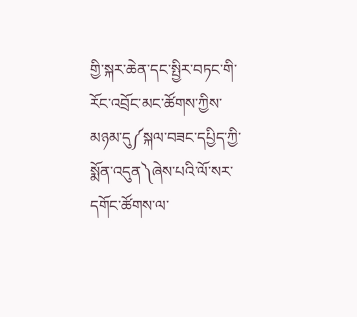གྱི་སྐར་ཆེན་དང་སྤྱིར་བཏང་གི་རོང་འབྲོང་མང་ཚོགས་ཀྱིས་མཉམ་དུ༼སྐལ་བཟང་དཔྱིད་ཀྱི་སྨོན་འདུན༽ཞེས་པའི་ལོ་སར་དགོང་ཚོགས་ལ་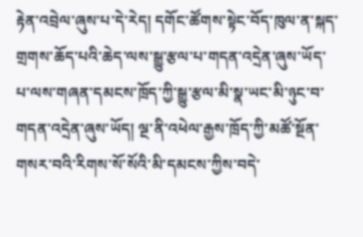རྟེན་འབྲེལ་ཞུས་པ་དེ་རེད། དགོང་ཚོགས་སྟེང་བོད་ཁུལ་ན་སྐད་གྲགས་ཆོད་པའི་ཆེད་ལས་སྒྱུ་རྩལ་པ་གདན་འདྲེན་ཞུས་ཡོད་པ་ལས་གཞན་དམངས་ཁྲོད་ཀྱི་སྒྱུ་རྩལ་མི་སྣ་ཡང་མི་ཉུང་བ་གདན་འདྲེན་ཞུས་ཡོད། ལྔ་ནི་འཕེལ་རྒྱས་ཁྲོད་ཀྱི་མཚོ་སྔོན་གསར་བའི་རིགས་སོ་སོའི་མི་དམངས་ཀྱིས་བདེ་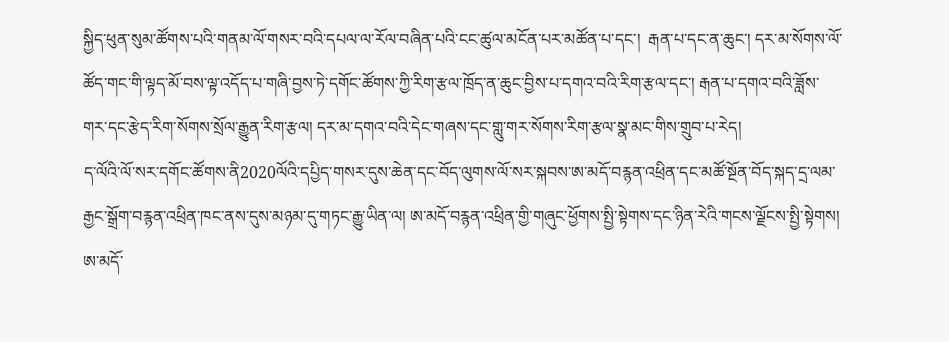སྐྱིད་ཕུན་སུམ་ཚོགས་པའི་གནམ་ལོ་གསར་བའི་དཔལ་ལ་རོལ་བཞིན་པའི་ངང་ཚུལ་མངོན་པར་མཚོན་པ་དང་།  རྒན་པ་དང་ན་ཆུང་། དར་མ་སོགས་ལོ་ཚོད་གང་གི་ལྟད་མོ་བས་ལྟ་འདོད་པ་གཞི་བྱས་ཏེ་དགོང་ཚོགས་ཀྱི་རིག་རྩལ་ཁྲོད་ན་ཆུང་བྱིས་པ་དགའ་བའི་རིག་རྩལ་དང་། རྒན་པ་དགའ་བའི་ཟློས་གར་དང་རྩེད་རིག་སོགས་སྲོལ་རྒྱུན་རིག་རྩལ། དར་མ་དགའ་བའི་དེང་གཞས་དང་གླུ་གར་སོགས་རིག་རྩལ་སྣ་མང་གིས་གྲུབ་པ་རེད།
ད་ལོའི་ལོ་སར་དགོང་ཚོགས་ནི2020ལོའི་དཔྱིད་གསར་དུས་ཆེན་དང་བོད་ལུགས་ལོ་སར་སྐབས་ཨ་མདོ་བརྙན་འཕྲིན་དང་མཚོ་སྔོན་བོད་སྐད་དྲ་ལམ་རྒྱང་སྒྲོག་བརྙན་འཕྲིན་ཁང་ནས་དུས་མཉམ་དུ་གཏང་རྒྱུ་ཡིན་ལ། ཨ་མདོ་བརྙན་འཕྲིན་གྱི་གཞུང་ཕྱོགས་སྤྱི་སྟེགས་དང་ཉིན་རེའི་གངས་ལྗོངས་སྤྱི་སྟེགས། ཨ་མདོ་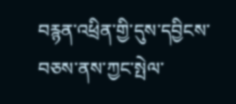བརྙན་འཕྲིན་གྱི་དུས་དབྱིངས་བཅས་ནས་ཀྱང་སྤེལ་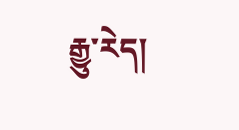རྒྱུ་རེད།